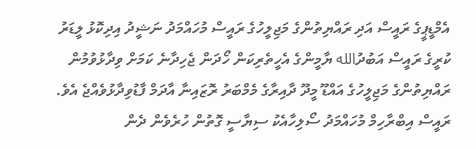އެމްޑީޕީގެ ރައީސް އަދި ރައްޔިތުންގެ މަޖިލީހުގެ ރައީސް މުހައްމަދު ނަޝީދު އިދިކޮޅު ލީޑަރު ކުރީގެ ރައީސް އަބުދުالله ޔާމީންގެ އެހީތެރިކަން ހޯދަން ޖެހިދާނެ ކަމަށް ވިދާޅުވުމުން ރައްޔިތުންގެ މަޖިލީހުގެ އައްޑޫ މީދޫ ދާއިރާގެ މެމްބަރު ރޮޒައިނާ އާދަމް ފާޑުވިދާޅުވެއްޖެ އެވެ.
ރައީސް އިބްރާހިމް މުހައްމަދު ސޯލިހާއެކު ސިޔާސީ ގޮތުން ހުރެވެން ދެން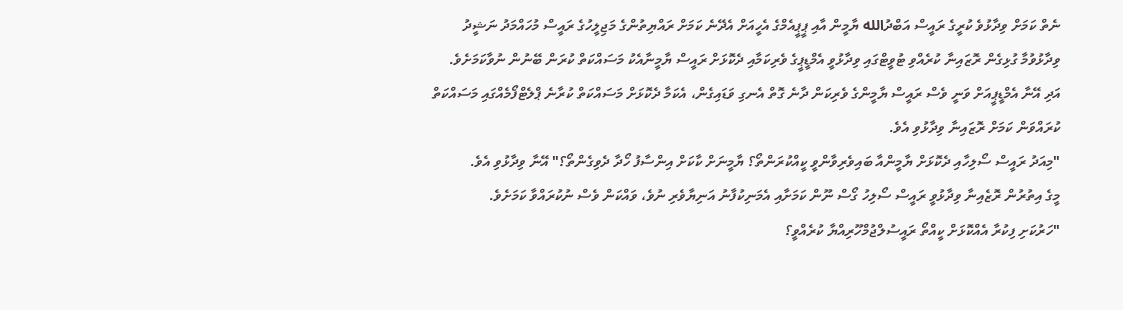ނެތް ކަމަށް ވިދާޅުވެ ކުރީގެ ރައީސް އަބްދުالله ޔާމީން އާއި ޕީޕީއެމްގެ އެހީއަށް އެދޭނެ ކަމަށް ރައްޔިތުންގެ މަޖިލީހުގެ ރައީސް މުހައްމަދު ނަޝީދު ވިދާޅުވުމާ ގުޅިގެން ރޮޒައިނާ ކުރެއްވި ޓުވީޓްގައި ވިދާޅުވީ އެމްޑީޕީގެ ވެރިކަމާއި ދެކޮޅަށް ރައީސް ޔާމީނާއެކު މަސައްކަތް ކުރަން ބޭނުން ނުވާކަމަށެވެ. އަދި އޭނާ އެމްޑީޕީއަށް ވަނީ ވެސް ރައީސް ޔާމީންގެ ވެރިކަން ދާނެ ގޮތް އެނގި ވަޑައިގެން، އެކަމާ ދެކޮޅަށް މަސައްކަތް ކުރާނެ ޕްލެޓްފޯމެއްގައި މަސައްކަތް ކުރައްވަން ކަމަށް ރޮޒައިނާ ވިދާޅުވި އެވެ.
"މިއަދު ރައީސް ސޯލިހާއި ދެކޮޅަށް ޔާމީންއާ ބައިވެރިވާންވީ ކީއްކުރަންތޯ؟ ޔާމީނަށް ކާކަށް އިންސާފު ހޯދާ ދެވިގެންތޯ؟" އޭނާ ވިދާޅުވި އެވެ.
މީގެ އިތުރުން ރޮޒެއިނާ ވިދާޅުވީ ރައީސް ސޯލިހު ގޯސް ނޫން ކަމަށާއި އެމަނިކުފާނު އަނިޔާވެރި ނުވެ، ވައްކަން ވެސް ނުކުރައްވާ ކަމަށެވެ.
"ހަރުކަށި ފިކުރާ އެއްކޮޅަށް ކީއްތޯ ރައީސުލްޖުމްހޫރިއްޔާ ކުރެއްވީ؟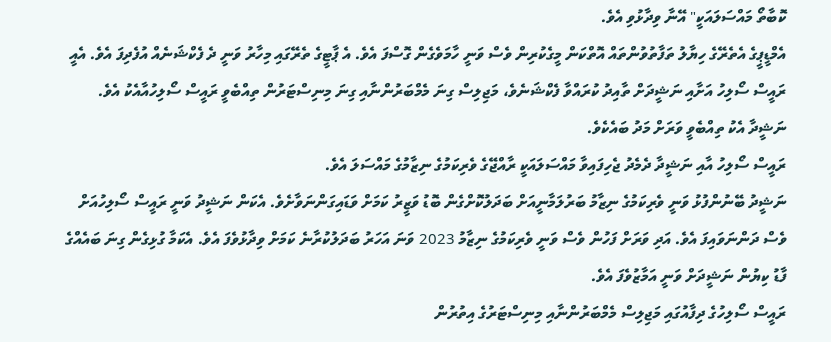ކޮބާތޯ މައްސަލައަކީ" އޭނާ ވިދާޅުވި އެވެ.
އެމްޑީޕީގެ އެތެރޭގެ ހިޔާލު ތަފާތުވުންތައް އޮތްކަން މީގެކުރިން ވެސް ވަނީ ހާމަވެގެން ގޮސްފަ އެވެ. އެ ޕާޓީގެ ތެރޭގައި މިހާރު ވަނީ ދެ ފެކްޝަނެއް އުފެދިފަ އެވެ. އެއީ ރައީސް ސޯލިހު އަށާއި ނަޝީދަށް ތާއިދު ކުރައްވާ ފެކްޝަނެވެ، މަޖިލިސް ގިނަ މެމްބަރުންނާއި ގިނަ މިނިސްޓަރުން ތިއްބެވީ ރައީސް ސޯލިހުއާއެކު އެވެ. ނަޝީދާ އެކު ތިއްބެވީ ވަރަށް މަދު ބައެކެވެ.
ރައީސް ސޯލިހު އާއި ނަޝީދާ ދެމެދު ޖެހިފައިވާ މައްސަލައަކީ ރާއްޖޭގެ ވެރިކަމުގެ ނިޒާމުގެ މައްސަލަ އެވެ.
ނަޝީދު ބޭނުންފުޅު ވަނީ ވެރިކަމުގެ ނިޒާމު ބަރުލަމާނީއަށް ބަދަލުކޮށްގެން ބޮޑު ވަޒީރު ކަމަށް ވަޑައިގަންނަވާށެވެ. އެކަން ނަޝީދު ވަނީ ރައީސް ސޯލިހުއަށް ވެސް ދަންނަވައިފަ އެވެ. އަދި ވަރަށް ފަހުން ވެސް ވަނީ ވެރިކަމުގެ ނިޒާމު 2023 ވަނަ އަހަރު ބަދަލުކުރާނެ ކަމަށް ވިދާޅުވެފަ އެވެ. އެކަމާ ގުޅިގެން ގިނަ ބައެއްގެ ފާޑު ކިޔުން ނަޝީދަށް ވަނީ އަމާޒުވެފަ އެވެ.
ރައީސް ސޯލިހުގެ ދިފާއުގައި މަޖިލިސް މެމްބަރުންނާއި މިނިސްޓަރުގެ އިތުރުން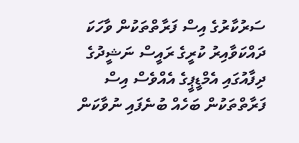ސަރުކާރުގެ އިސް ފަރާތްތަކުން ވާހަކަ ދައްކަވާއިރު ކުރީގެ ރައީސް ނަޝީދުގެ ދިފާއުގައި އެމްޑީޕީގެ އެއްވެސް އިސް ފަރާތްތަކުން ބަހެއް ބުނެފައި ނުވާކަން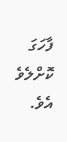ފާހަގަ ކޮށްލެވެ އެވެ.